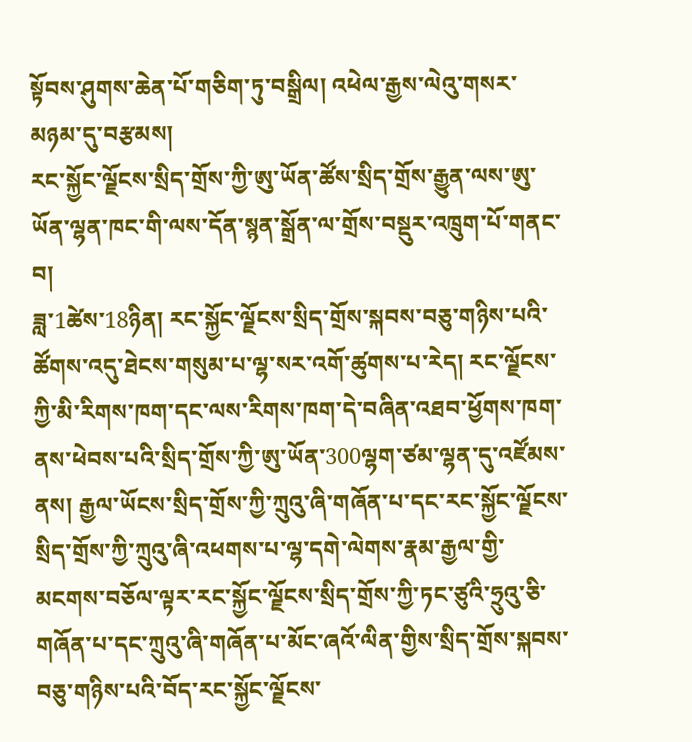སྟོབས་ཤུགས་ཆེན་པོ་གཅིག་ཏུ་བསྒྲིལ། འཕེལ་རྒྱས་ལེའུ་གསར་མཉམ་དུ་བརྩམས།
རང་སྐྱོང་ལྗོངས་སྲིད་གྲོས་ཀྱི་ཨུ་ཡོན་ཚོས་སྲིད་གྲོས་རྒྱུན་ལས་ཨུ་ཡོན་ལྷན་ཁང་གི་ལས་དོན་སྙན་སྒྲོན་ལ་གྲོས་བསྡུར་འཁྲུག་པོ་གནང་བ།
ཟླ་1ཚེས་18ཉིན། རང་སྐྱོང་ལྗོངས་སྲིད་གྲོས་སྐབས་བཅུ་གཉིས་པའི་ཚོགས་འདུ་ཐེངས་གསུམ་པ་ལྷ་སར་འགོ་ཚུགས་པ་རེད། རང་ལྗོངས་ཀྱི་མི་རིགས་ཁག་དང་ལས་རིགས་ཁག་དེ་བཞིན་འཐབ་ཕྱོགས་ཁག་ནས་ཕེབས་པའི་སྲིད་གྲོས་ཀྱི་ཨུ་ཡོན་300ལྷག་ཙམ་ལྷན་དུ་འཛོམས་ནས། རྒྱལ་ཡོངས་སྲིད་གྲོས་ཀྱི་ཀྲུའུ་ཞི་གཞོན་པ་དང་རང་སྐྱོང་ལྗོངས་སྲིད་གྲོས་ཀྱི་ཀྲུའུ་ཞི་འཕགས་པ་ལྷ་དགེ་ལེགས་རྣམ་རྒྱལ་གྱི་མངགས་བཅོལ་ལྟར་རང་སྐྱོང་ལྗོངས་སྲིད་གྲོས་ཀྱི་ཏང་ཙུའི་ཧྲུའུ་ཅི་གཞོན་པ་དང་ཀྲུའུ་ཞི་གཞོན་པ་མོང་ཞའོ་ལིན་གྱིས་སྲིད་གྲོས་སྐབས་བཅུ་གཉིས་པའི་བོད་རང་སྐྱོང་ལྗོངས་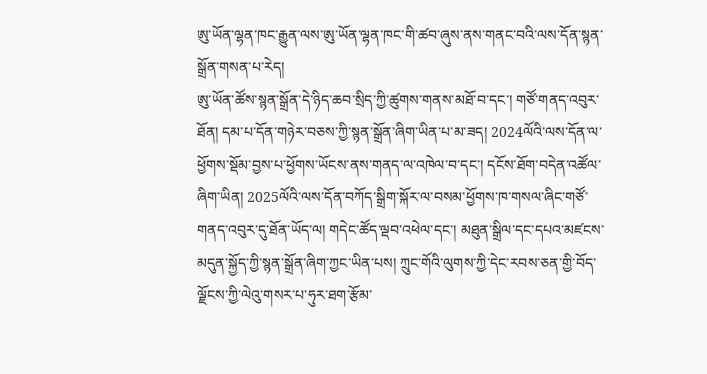ཨུ་ཡོན་ལྷན་ཁང་རྒྱུན་ལས་ཨུ་ཡོན་ལྷན་ཁང་གི་ཚབ་ཞུས་ནས་གནང་བའི་ལས་དོན་སྙན་སྒྲོན་གསན་པ་རེད།
ཨུ་ཡོན་ཚོས་སྙན་སྒྲོན་དེ་ཉིད་ཆབ་སྲིད་ཀྱི་ཚུགས་གནས་མཐོ་བ་དང་། གཙོ་གནད་འབུར་ཐོན། དམ་པ་དོན་གཉེར་བཅས་ཀྱི་སྙན་སྒྲོན་ཞིག་ཡིན་པ་མ་ཟད། 2024ལོའི་ལས་དོན་ལ་ཕྱོགས་སྡོམ་བྱས་པ་ཕྱོགས་ཡོངས་ནས་གནད་ལ་འཁེལ་བ་དང་། དངོས་ཐོག་བདེན་འཚོལ་ཞིག་ཡིན། 2025ལོའི་ལས་དོན་བཀོད་སྒྲིག་སྐོར་ལ་བསམ་ཕྱོགས་ཁ་གསལ་ཞིང་གཙོ་གནད་འབུར་དུ་ཐོན་ཡོད་ལ། གདེང་ཚོད་ལྡབ་འཕེལ་དང་། མཐུན་སྒྲིལ་དང་དཔའ་མཛངས་མདུན་སྐྱོད་ཀྱི་སྙན་སྒྲོན་ཞིག་ཀྱང་ཡིན་པས། ཀྲུང་གོའི་ལུགས་ཀྱི་དེང་རབས་ཅན་གྱི་བོད་ལྗོངས་ཀྱི་ལེའུ་གསར་པ་ཧུར་ཐག་རྩོམ་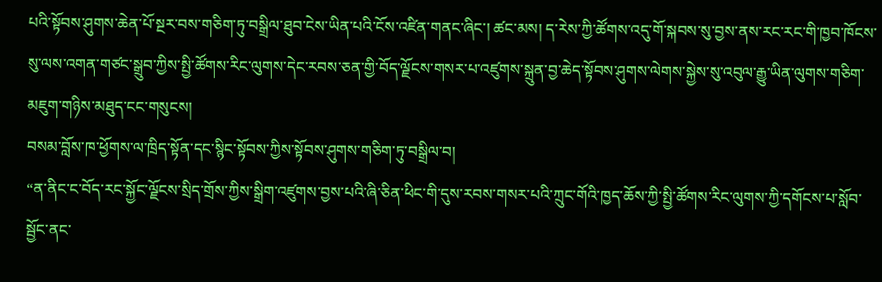པའི་སྟོབས་ཤུགས་ཆེན་པོ་སྔར་བས་གཅིག་ཏུ་བསྒྲིལ་ཐུབ་ངེས་ཡིན་པའི་ངོས་འཛིན་གནང་ཞིང་། ཚང་མས། ད་རེས་ཀྱི་ཚོགས་འདུ་གོ་སྐབས་སུ་བྱས་ནས་རང་རང་གི་ཁྱབ་ཁོངས་སུ་ལས་འགན་གཙང་སྒྲུབ་ཀྱིས་སྤྱི་ཚོགས་རིང་ལུགས་དེང་རབས་ཅན་གྱི་བོད་ལྗོངས་གསར་པ་འཛུགས་སྐྲུན་བྱ་ཆེད་སྟོབས་ཤུགས་ལེགས་སྐྱེས་སུ་འབུལ་རྒྱུ་ཡིན་ལུགས་གཅིག་མཇུག་གཉིས་མཐུད་ངང་གསུངས།
བསམ་བློས་ཁ་ཕྱོགས་ལ་ཁྲིད་སྟོན་དང་སྙིང་སྟོབས་ཀྱིས་སྟོབས་ཤུགས་གཅིག་ཏུ་བསྒྲིལ་བ།
“ན་ནིང་ང་བོད་རང་སྐྱོང་ལྗོངས་སྲིད་གྲོས་ཀྱིས་སྒྲིག་འཛུགས་བྱས་པའི་ཞི་ཅིན་ཕིང་གི་དུས་རབས་གསར་པའི་ཀྲུང་གོའི་ཁྱད་ཆོས་ཀྱི་སྤྱི་ཚོགས་རིང་ལུགས་ཀྱི་དགོངས་པ་སློབ་སྦྱོང་ནང་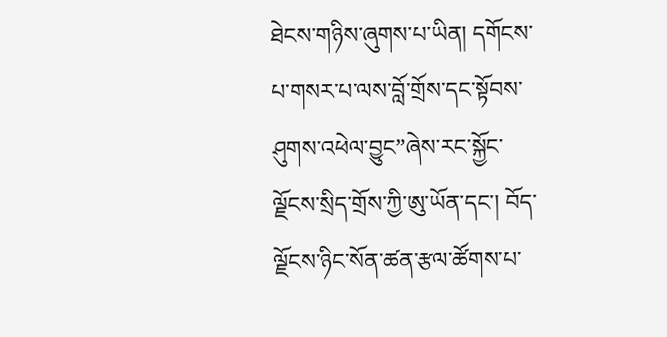ཐེངས་གཉིས་ཞུགས་པ་ཡིན། དགོངས་པ་གསར་པ་ལས་བློ་གྲོས་དང་སྟོབས་ཤུགས་འཕེལ་བྱུང”ཞེས་རང་སྐྱོང་ལྗོངས་སྲིད་གྲོས་ཀྱི་ཨུ་ཡོན་དང་། བོད་ལྗོངས་ཉིང་སོན་ཚན་རྩལ་ཚོགས་པ་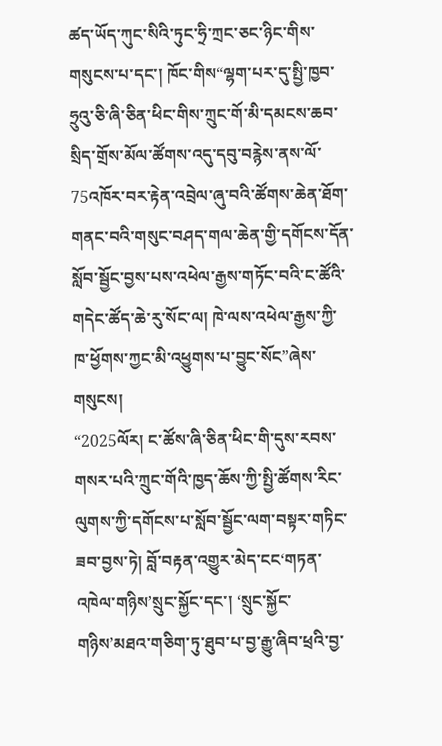ཚད་ཡོད་ཀུང་སིའི་ཏུང་ཧྲི་ཀྲང་ཅང་ཉིང་གིས་གསུངས་པ་དང་། ཁོང་གིས“ལྷག་པར་དུ་སྤྱི་ཁྱབ་ཧྲུའུ་ཅི་ཞི་ཅིན་ཕིང་གིས་ཀྲུང་གོ་མི་དམངས་ཆབ་སྲིད་གྲོས་མོལ་ཚོགས་འདུ་དབུ་བརྙེས་ནས་ལོ་75འཁོར་བར་རྟེན་འབྲེལ་ཞུ་བའི་ཚོགས་ཆེན་ཐོག་གནང་བའི་གསུང་བཤད་གལ་ཆེན་གྱི་དགོངས་དོན་སློབ་སྦྱོང་བྱས་པས་འཕེལ་རྒྱས་གཏོང་བའི་ང་ཚོའི་གདེང་ཚོད་ཆེ་རུ་སོང་ལ། ཁེ་ལས་འཕེལ་རྒྱས་ཀྱི་ཁ་ཕྱོགས་ཀྱང་མི་འཕྱུགས་པ་བྱུང་སོང”ཞེས་གསུངས།
“2025ལོར། ང་ཚོས་ཞི་ཅིན་ཕིང་གི་དུས་རབས་གསར་པའི་ཀྲུང་གོའི་ཁྱད་ཆོས་ཀྱི་སྤྱི་ཚོགས་རིང་ལུགས་ཀྱི་དགོངས་པ་སློབ་སྦྱོང་ལག་བསྟར་གཏིང་ཟབ་བྱས་ཏེ། བློ་བརྟན་འགྱུར་མེད་ངང‘གཏན་འཁེལ་གཉིས’སྲུང་སྐྱོང་དང་། ‘སྲུང་སྐྱོང་གཉིས’མཐའ་གཅིག་ཏུ་ཐུབ་པ་བྱ་རྒྱུ་ཞིབ་ཕྲའི་བྱ་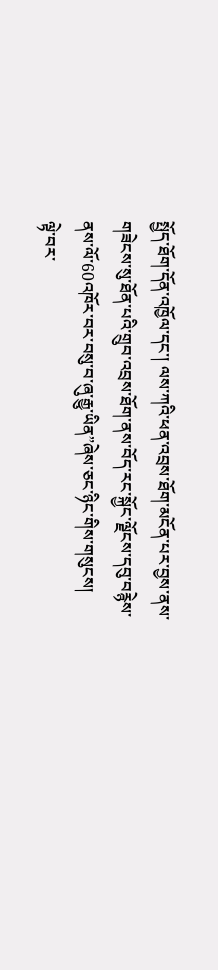སྤྱོད་ཐོག་དོན་འཁྱོལ་དང་། ལས་ཀའི་ཕན་འབྲས་ཐོག་མངོན་པར་བྱས་ནས་གཟེངས་སུ་ཐོན་པའི་གྲུབ་འབྲས་ཐོག་ནས་བོད་རང་སྐྱོང་ལྗོངས་དབུ་བརྙེས་ནས་ལོ་60འཁོར་བར་བསུ་བ་ཞུ་རྒྱུ་ཡིན”ཞེས་ཅང་ཉིང་གིས་གསུངས།
ལྟེ་བར་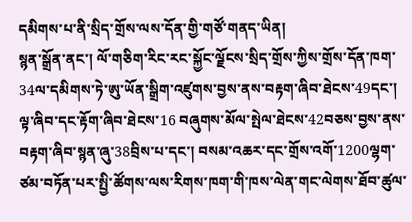དམིགས་པ་ནི་སྲིད་གྲོས་ལས་དོན་གྱི་གཙོ་གནད་ཡིན།
སྙན་སྒྲོན་ནང་། ལོ་གཅིག་རིང་རང་སྐྱོང་ལྗོངས་སྲིད་གྲོས་ཀྱིས་གྲོས་དོན་ཁག་34ལ་དམིགས་ཏེ་ཨུ་ཡོན་སྒྲིག་འཛུགས་བྱས་ནས་བརྟག་ཞིབ་ཐེངས་49དང་། ལྟ་ཞིབ་དང་རྟོག་ཞིབ་ཐེངས་16 བཞུགས་མོལ་སྤེལ་ཐེངས་42བཅས་བྱས་ནས་བརྟག་ཞིབ་སྙན་ཞུ་38བྲིས་པ་དང་། བསམ་འཆར་དང་གྲོས་འགོ་1200ལྷག་ཙམ་བཏོན་པར་སྤྱི་ཚོགས་ལས་རིགས་ཁག་གི་ཁས་ལེན་གང་ལེགས་ཐོབ་ཚུལ་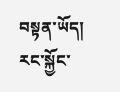བསྟན་ཡོད།
རང་སྐྱོང་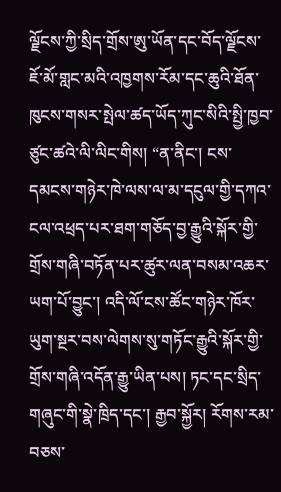ལྗོངས་ཀྱི་སྲིད་གྲོས་ཨུ་ཡོན་དང་བོད་ལྗོངས་ཇོ་མོ་གླང་མའི་འཁྱགས་རོམ་དང་ཆུའི་ཐོན་ཁུངས་གསར་སྤེལ་ཚད་ཡོད་ཀུང་སིའི་སྤྱི་ཁྱབ་ཙུང་ཚའེ་ལི་ལིང་གིས། “ན་ནིང་། ངས་དམངས་གཉེར་ཁེ་ལས་ལ་མ་དངུལ་གྱི་དཀའ་ངལ་འཕྲད་པར་ཐག་གཅོད་བྱ་རྒྱུའི་སྐོར་གྱི་གྲོས་གཞི་བཏོན་པར་ཚུར་ལན་བསམ་འཆར་ཡག་པོ་བྱུང་། འདི་ལོ་ངས་ཚོང་གཉེར་ཁོར་ཡུག་སྔར་བས་ལེགས་སུ་གཏོང་རྒྱུའི་སྐོར་གྱི་གྲོས་གཞི་འདོན་རྒྱུ་ཡིན་པས། ཏང་དང་སྲིད་གཞུང་གི་སྣེ་ཁྲིད་དང་། རྒྱབ་སྐྱོར། རོགས་རམ་བཅས་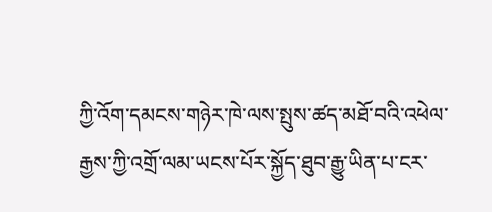ཀྱི་འོག་དམངས་གཉེར་ཁེ་ལས་སྤུས་ཚད་མཐོ་བའི་འཕེལ་རྒྱས་ཀྱི་འགྲོ་ལམ་ཡངས་པོར་སྐྱོད་ཐུབ་རྒྱུ་ཡིན་པ་ངར་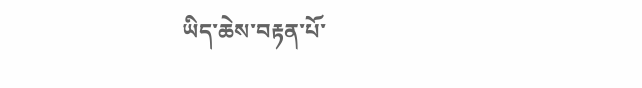ཡིད་ཆེས་བརྟན་པོ་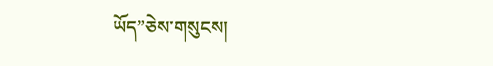ཡོད”ཅེས་གསུངས།